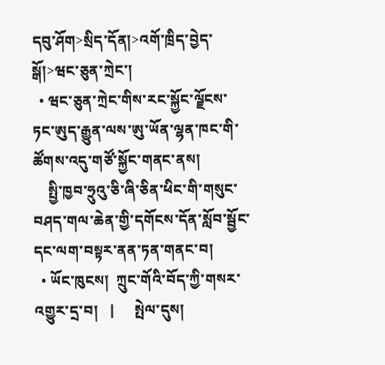དབུ་ཤོག>སྲིད་དོན།>འགོ་ཁྲིད་བྱེད་སྒོ།>ཝང་ཅུན་ཀྲེང་།
  • ཝང་ཅུན་ཀྲེང་གིས་རང་སྐྱོང་ལྗོངས་ཏང་ཨུད་རྒྱུན་ལས་ཨུ་ཡོན་ལྷན་ཁང་གི་ཚོགས་འདུ་གཙོ་སྐྱོང་གནང་ནས།
    སྤྱི་ཁྱབ་ཧྲུའུ་ཅི་ཞི་ཅིན་ཕིང་གི་གསུང་བཤད་གལ་ཆེན་གྱི་དགོངས་དོན་སློབ་སྦྱོང་དང་ལག་བསྟར་ནན་ཏན་གནང་བ།
  • ཡོང་ཁུངས།  ཀྲུང་གོའི་བོད་ཀྱི་གསར་འགྱུར་དྲ་བ།   |     སྤེལ་དུས།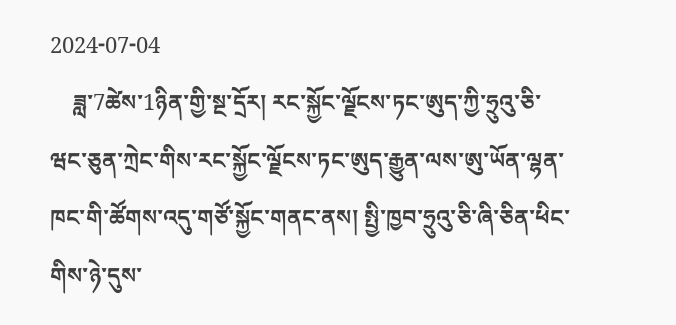2024-07-04
    ཟླ་7ཚེས་1ཉིན་གྱི་སྔ་དྲོར། རང་སྐྱོང་ལྗོངས་ཏང་ཨུད་ཀྱི་ཧྲུའུ་ཅི་ཝང་ཅུན་ཀྲེང་གིས་རང་སྐྱོང་ལྗོངས་ཏང་ཨུད་རྒྱུན་ལས་ཨུ་ཡོན་ལྷན་ཁང་གི་ཚོགས་འདུ་གཙོ་སྐྱོང་གནང་ནས། སྤྱི་ཁྱབ་ཧྲུའུ་ཅི་ཞི་ཅིན་ཕིང་གིས་ཉེ་དུས་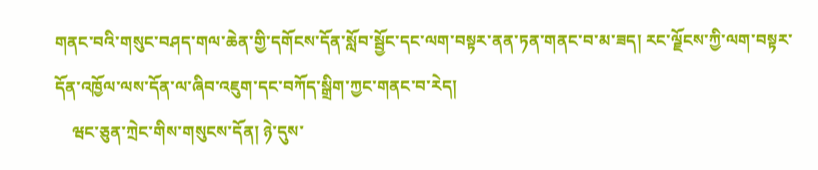གནང་བའི་གསུང་བཤད་གལ་ཆེན་གྱི་དགོངས་དོན་སློབ་སྦྱོང་དང་ལག་བསྟར་ནན་ཏན་གནང་བ་མ་ཟད། རང་ལྗོངས་ཀྱི་ལག་བསྟར་དོན་འཁྱོལ་ལས་དོན་ལ་ཞིབ་འཇུག་དང་བཀོད་སྒྲིག་ཀྱང་གནང་བ་རེད།
    ཝང་ཅུན་ཀྲེང་གིས་གསུངས་དོན། ཉེ་དུས་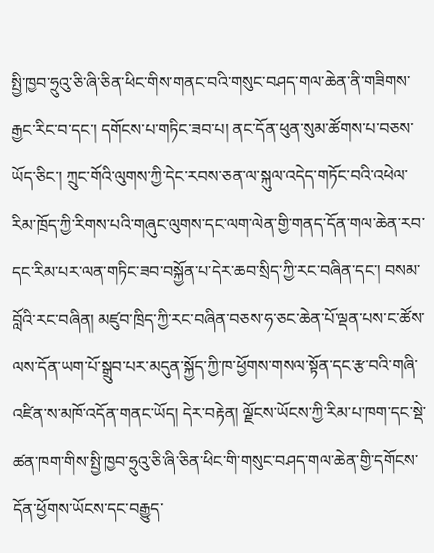སྤྱི་ཁྱབ་ཧྲུའུ་ཅི་ཞི་ཅིན་ཕིང་གིས་གནང་བའི་གསུང་བཤད་གལ་ཆེན་ནི་གཟིགས་རྒྱང་རིང་བ་དང་། དགོངས་པ་གཏིང་ཟབ་པ། ནང་དོན་ཕུན་སུམ་ཚོགས་པ་བཅས་ཡོད་ཅིང་། ཀྲུང་གོའི་ལུགས་ཀྱི་དེང་རབས་ཅན་ལ་སྐུལ་འདེད་གཏོང་བའི་འཕེལ་རིམ་ཁྲོད་ཀྱི་རིགས་པའི་གཞུང་ལུགས་དང་ལག་ལེན་གྱི་གནད་དོན་གལ་ཆེན་རབ་དང་རིམ་པར་ལན་གཏིང་ཟབ་བསྐྱོན་པ་དེར་ཆབ་སྲིད་ཀྱི་རང་བཞིན་དང་། བསམ་བློའི་རང་བཞིན། མཛུབ་ཁྲིད་ཀྱི་རང་བཞིན་བཅས་ཧ་ཅང་ཆེན་པོ་ལྡན་པས་ང་ཚོས་ལས་དོན་ཡག་པོ་སྒྲུབ་པར་མདུན་སྐྱོད་ཀྱི་ཁ་ཕྱོགས་གསལ་སྟོན་དང་རྩ་བའི་གཞི་འཛིན་ས་མཁོ་འདོན་གནང་ཡོད། དེར་བརྟེན། ལྗོངས་ཡོངས་ཀྱི་རིམ་པ་ཁག་དང་སྡེ་ཚན་ཁག་གིས་སྤྱི་ཁྱབ་ཧྲུའུ་ཅི་ཞི་ཅིན་ཕིང་གི་གསུང་བཤད་གལ་ཆེན་གྱི་དགོངས་དོན་ཕྱོགས་ཡོངས་དང་བརྒྱུད་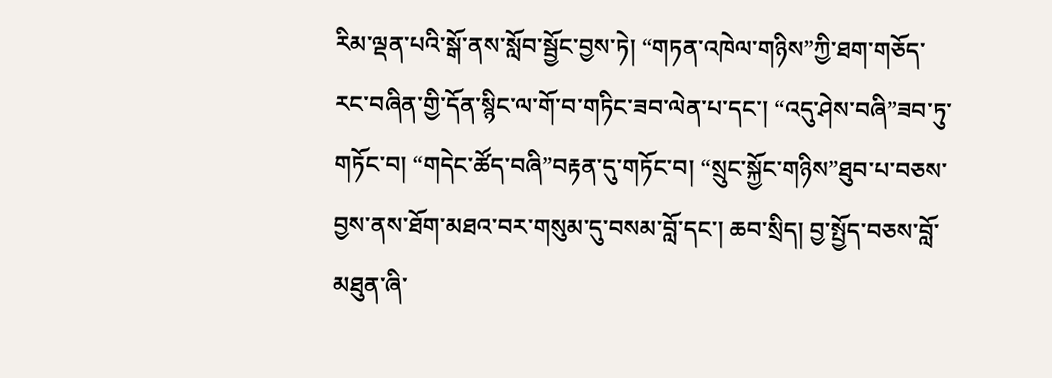རིམ་ལྡན་པའི་སྒོ་ནས་སློབ་སྦྱོང་བྱས་ཏེ། “གཏན་འཁེལ་གཉིས”ཀྱི་ཐག་གཅོད་རང་བཞིན་གྱི་དོན་སྙིང་ལ་གོ་བ་གཏིང་ཟབ་ལེན་པ་དང་། “འདུ་ཤེས་བཞི”ཟབ་ཏུ་གཏོང་བ། “གདེང་ཚོད་བཞི”བརྟན་དུ་གཏོང་བ། “སྲུང་སྐྱོང་གཉིས”ཐུབ་པ་བཅས་བྱས་ནས་ཐོག་མཐའ་བར་གསུམ་དུ་བསམ་བློ་དང་། ཆབ་སྲིད། བྱ་སྤྱོད་བཅས་བློ་མཐུན་ཞི་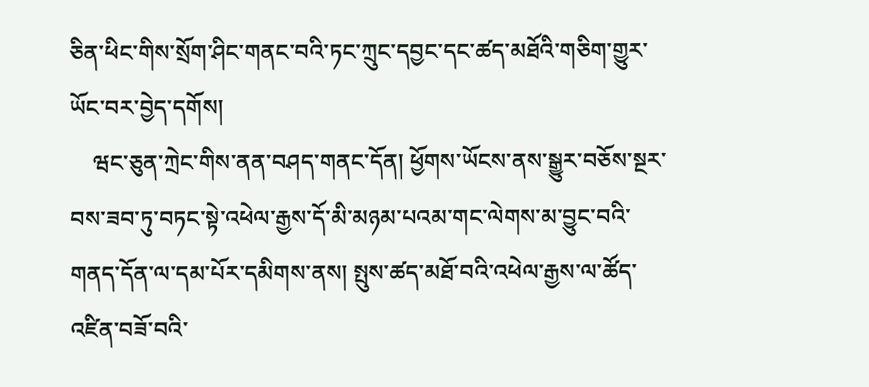ཅིན་ཕིང་གིས་སྲོག་ཤིང་གནང་བའི་ཏང་ཀྲུང་དབྱང་དང་ཚད་མཐོའི་གཅིག་གྱུར་ཡོང་བར་བྱེད་དགོས།
    ཝང་ཅུན་ཀྲེང་གིས་ནན་བཤད་གནང་དོན། ཕྱོགས་ཡོངས་ནས་སྒྱུར་བཅོས་སྔར་བས་ཟབ་ཏུ་བཏང་སྟེ་འཕེལ་རྒྱས་དོ་མི་མཉམ་པའམ་གང་ལེགས་མ་བྱུང་བའི་གནད་དོན་ལ་དམ་པོར་དམིགས་ནས། སྤུས་ཚད་མཐོ་བའི་འཕེལ་རྒྱས་ལ་ཚོད་འཛིན་བཟོ་བའི་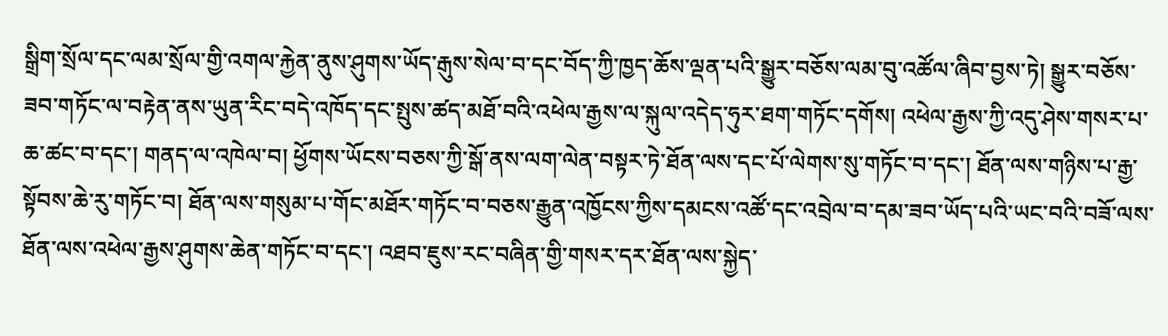སྒྲིག་སྲོལ་དང་ལམ་སྲོལ་གྱི་འགལ་རྐྱེན་ནུས་ཤུགས་ཡོད་རྒུས་སེལ་བ་དང་བོད་ཀྱི་ཁྱད་ཆོས་ལྡན་པའི་སྒྱུར་བཅོས་ལམ་བུ་འཚོལ་ཞིབ་བྱས་ཏེ། སྒྱུར་བཅོས་ཟབ་གཏོང་ལ་བརྟེན་ནས་ཡུན་རིང་བདེ་འཁོད་དང་སྤུས་ཚད་མཐོ་བའི་འཕེལ་རྒྱས་ལ་སྐུལ་འདེད་ཧུར་ཐག་གཏོང་དགོས། འཕེལ་རྒྱས་ཀྱི་འདུ་ཤེས་གསར་པ་ཆ་ཚང་བ་དང་། གནད་ལ་འཁེལ་བ། ཕྱོགས་ཡོངས་བཅས་ཀྱི་སྒོ་ནས་ལག་ལེན་བསྟར་ཏེ་ཐོན་ལས་དང་པོ་ལེགས་སུ་གཏོང་བ་དང་། ཐོན་ལས་གཉིས་པ་རྒྱ་སྟོབས་ཆེ་རུ་གཏོང་བ། ཐོན་ལས་གསུམ་པ་གོང་མཐོར་གཏོང་བ་བཅས་རྒྱུན་འཁྱོངས་ཀྱིས་དམངས་འཚོ་དང་འབྲེལ་བ་དམ་ཟབ་ཡོད་པའི་ཡང་བའི་བཟོ་ལས་ཐོན་ལས་འཕེལ་རྒྱས་ཤུགས་ཆེན་གཏོང་བ་དང་། འཐབ་ཇུས་རང་བཞིན་གྱི་གསར་དར་ཐོན་ལས་སྐྱེད་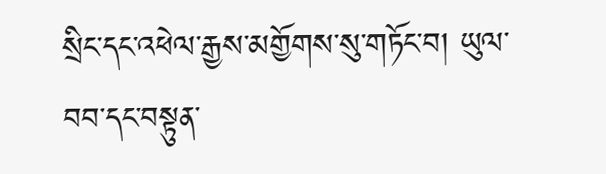སྲིང་དང་འཕེལ་རྒྱས་མགྱོགས་སུ་གཏོང་བ། ཡུལ་བབ་དང་བསྟུན་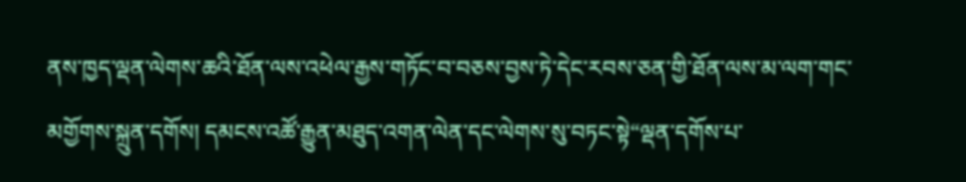ནས་ཁྱད་ལྡན་ལེགས་ཆའི་ཐོན་ལས་འཕེལ་རྒྱས་གཏོང་བ་བཅས་བྱས་ཏེ་དེང་རབས་ཅན་གྱི་ཐོན་ལས་མ་ལག་གང་མགྱོགས་སྐྲུན་དགོས། དམངས་འཚོ་རྒྱུན་མཐུད་འགན་ལེན་དང་ལེགས་སུ་བཏང་སྟེ“ལྡན་དགོས་པ་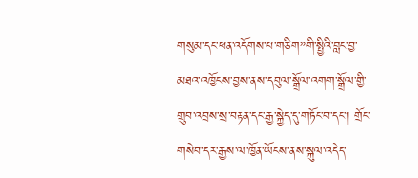གསུམ་དང་ཕན་འདོགས་པ་གཅིག”གི་སྤྱིའི་བླང་བྱ་མཐའ་འཁྱོངས་བྱས་ནས་དབུལ་སྒྲོལ་འགག་སྒྲོལ་གྱི་གྲུབ་འབྲས་སྲ་བརྟན་དང་རྒྱ་སྐྱེད་དུ་གཏོང་བ་དང་། གྲོང་གསེབ་དར་རྒྱས་ལ་ཁྱོན་ཡོངས་ནས་སྐུལ་འདེད་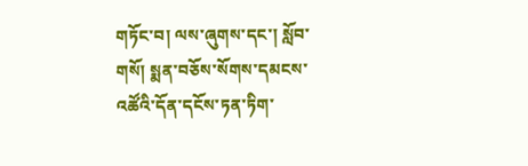གཏོང་བ། ལས་ཞུགས་དང་། སློབ་གསོ། སྨན་བཅོས་སོགས་དམངས་འཚོའི་དོན་དངོས་ཏན་ཏིག་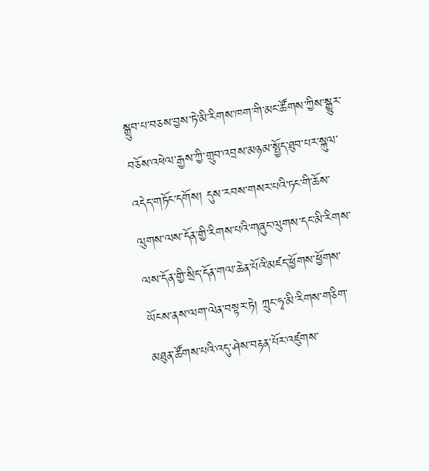སྒྲུབ་པ་བཅས་བྱས་ཏེ་མི་རིགས་ཁག་གི་མང་ཚོགས་ཀྱིས་སྒྱུར་བཅོས་འཕེལ་རྒྱས་ཀྱི་གྲུབ་འབྲས་མཉམ་སྤྱོད་ཐུབ་པར་སྐུལ་འདེད་གཏོང་དགོས། དུས་རབས་གསར་པའི་ཏང་གི་ཆོས་ལུགས་ལས་དོན་གྱི་རིགས་པའི་གཞུང་ལུགས་དང་མི་རིགས་ལས་དོན་གྱི་སྲིད་དོན་གལ་ཆེན་པོའི་མཛད་ཕྱོགས་ཕྱོགས་ཡོངས་ནས་ལག་ལེན་བསྟར་ཏེ། ཀྲུང་ཧྭ་མི་རིགས་གཅིག་མཐུན་ཚོགས་པའི་འདུ་ཤེས་བརྟན་པོར་འཛུགས་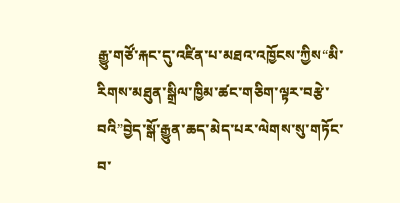རྒྱུ་གཙོ་རྐང་དུ་འཛིན་པ་མཐའ་འཁྱོངས་ཀྱིས“མི་རིགས་མཐུན་སྒྲིལ་ཁྱིམ་ཚང་གཅིག་ལྟར་བརྩེ་བའི”བྱེད་སྒོ་རྒྱུན་ཆད་མེད་པར་ལེགས་སུ་གཏོང་བ་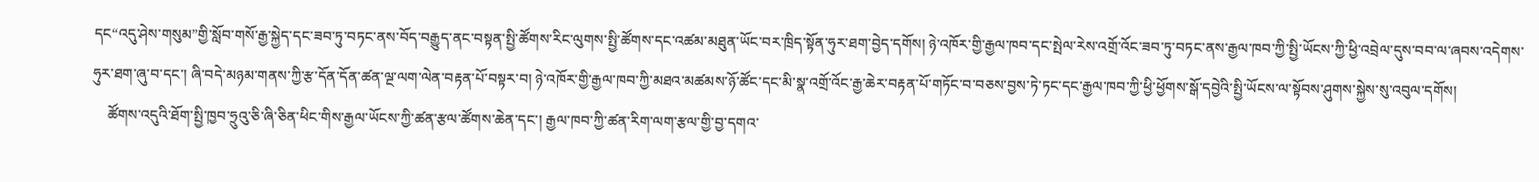དང“འདུ་ཤེས་གསུམ”གྱི་སློབ་གསོ་རྒྱ་སྐྱེད་དང་ཟབ་ཏུ་བཏང་ནས་བོད་བརྒྱུད་ནང་བསྟན་སྤྱི་ཚོགས་རིང་ལུགས་སྤྱི་ཚོགས་དང་འཚམ་མཐུན་ཡོང་བར་ཁྲིད་སྟོན་ཧུར་ཐག་བྱེད་དགོས། ཉེ་འཁོར་གྱི་རྒྱལ་ཁབ་དང་སྤེལ་རེས་འགྲོ་འོང་ཟབ་ཏུ་བཏང་ནས་རྒྱལ་ཁབ་ཀྱི་སྤྱི་ཡོངས་ཀྱི་ཕྱི་འབྲེལ་དུས་བབ་ལ་ཞབས་འདེགས་ཧུར་ཐག་ཞུ་བ་དང་། ཞི་བདེ་མཉམ་གནས་ཀྱི་རྩ་དོན་དོན་ཚན་ལྔ་ལག་ལེན་བརྟན་པོ་བསྟར་བ། ཉེ་འཁོར་གྱི་རྒྱལ་ཁབ་ཀྱི་མཐའ་མཚམས་ཉོ་ཚོང་དང་མི་སྣ་འགྲོ་འོང་རྒྱ་ཆེར་བརྟན་པོ་གཏོང་བ་བཅས་བྱས་ཏེ་ཏང་དང་རྒྱལ་ཁབ་ཀྱི་ཕྱི་ཕྱོགས་སྒོ་དབྱེའི་སྤྱི་ཡོངས་ལ་སྟོབས་ཤུགས་སྐྱེས་སུ་འབུལ་དགོས།
    ཚོགས་འདུའི་ཐོག་སྤྱི་ཁྱབ་ཧྲུའུ་ཅི་ཞི་ཅིན་ཕིང་གིས་རྒྱལ་ཡོངས་ཀྱི་ཚན་རྩལ་ཚོགས་ཆེན་དང་། རྒྱལ་ཁབ་ཀྱི་ཚན་རིག་ལག་རྩལ་གྱི་བྱ་དགའ་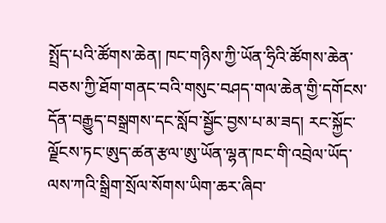སྤྲོད་པའི་ཚོགས་ཆེན། ཁང་གཉིས་ཀྱི་ཡོན་ཧྲིའི་ཚོགས་ཆེན་བཅས་ཀྱི་ཐོག་གནང་བའི་གསུང་བཤད་གལ་ཆེན་གྱི་དགོངས་དོན་བརྒྱུད་བསྒྲགས་དང་སློབ་སྦྱོང་བྱས་པ་མ་ཟད། རང་སྐྱོང་ལྗོངས་ཏང་ཨུད་ཚན་རྩལ་ཨུ་ཡོན་ལྷན་ཁང་གི་འབྲེལ་ཡོད་ལས་ཀའི་སྒྲིག་སྲོལ་སོགས་ཡིག་ཆར་ཞིབ་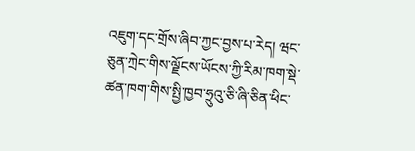འཇུག་དང་གྲོས་ཞིབ་ཀྱང་བྱས་པ་རེད། ཝང་ཅུན་ཀྲེང་གིས་ལྗོངས་ཡོངས་ཀྱི་རིམ་ཁག་སྡེ་ཚན་ཁག་གིས་སྤྱི་ཁྱབ་ཧྲུའུ་ཅི་ཞི་ཅིན་ཕིང་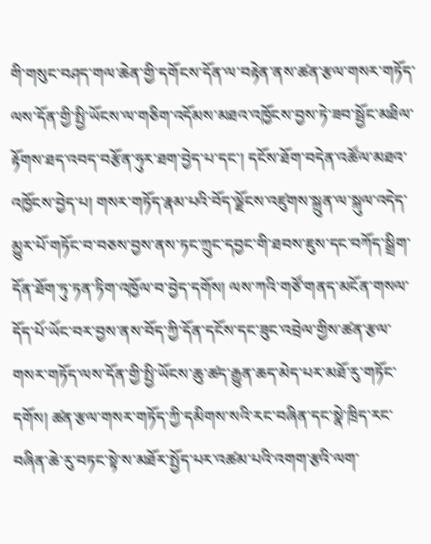གི་གསུང་བཤད་གལ་ཆེན་གྱི་དགོངས་དོན་ལ་བརྟེན་ནས་ཚན་རྩལ་གསར་གཏོད་ལས་དོན་གྱི་སྤྱི་ཡོངས་ལ་གཅིག་འདོམས་མཐའ་འཁྱོངས་བྱས་ཏེ་ཟབ་སྦྱོང་མཐིལ་རྟོགས་ཐད་འབད་བརྩོན་ཧུར་ཐག་བྱེད་པ་དང་། དངོས་ཐོག་བདེན་འཚོལ་མཐའ་འཁྱོངས་བྱེད་པ། གསར་གཏོད་རྣམ་པའི་བོད་ལྗོངས་འཛུགས་སྐྲུན་ལ་སྐུལ་འདེད་མྱུར་པོ་གཏོང་བ་བཅས་བྱས་ནས་ཏང་ཀྲུང་དབྱང་གི་ཐབས་ཇུས་དང་བཀོད་སྒྲིག་དོན་ཐོག་ཏུ་ཏན་ཏིག་འཁྱོལ་བ་བྱེད་དགོས། ལས་ཀའི་གཙོ་གནད་མངོན་གསལ་དོད་པོ་ཡོང་བར་བྱས་ནས་བོད་ཀྱི་དོན་དངོས་དང་ཟུང་འབྲེལ་གྱིས་ཚན་རྩལ་གསར་གཏོད་ལས་དོན་གྱི་སྤྱི་ཡོངས་ཆུ་ཚད་རྒྱུན་ཆད་མེད་པར་མཐོ་རུ་གཏོང་དགོས། ཚན་རྩལ་གསར་གཏོད་ཀྱི་དམིགས་སའི་རང་བཞིན་དང་སྣེ་ཁྲིད་རང་བཞིན་ཆེ་རུ་བཏང་སྟེ་ས་མཐོར་སྤྱོད་པར་འཚམ་པའི་འགག་རྩའི་ལག་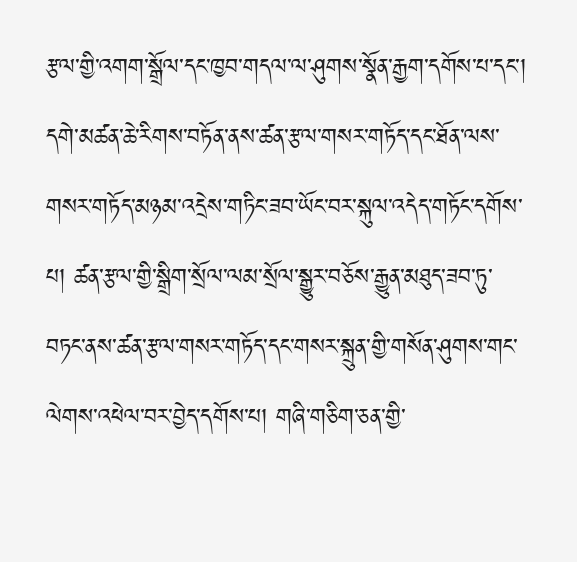རྩལ་གྱི་འགག་སྒྲོལ་དང་ཁྱབ་གདལ་ལ་ཤུགས་སྣོན་རྒྱག་དགོས་པ་དང་། དགེ་མཚན་ཆེ་རིགས་བཏོན་ནས་ཚན་རྩལ་གསར་གཏོད་དང་ཐོན་ལས་གསར་གཏོད་མཉམ་འདྲེས་གཏིང་ཟབ་ཡོང་བར་སྐུལ་འདེད་གཏོང་དགོས་པ། ཚན་རྩལ་གྱི་སྒྲིག་སྲོལ་ལམ་སྲོལ་སྒྱུར་བཅོས་རྒྱུན་མཐུད་ཟབ་ཏུ་བཏང་ནས་ཚན་རྩལ་གསར་གཏོད་དང་གསར་སྐྲུན་གྱི་གསོན་ཤུགས་གང་ལེགས་འཕེལ་བར་བྱེད་དགོས་པ། གཞི་གཅིག་ཅན་གྱི་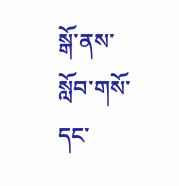སྒོ་ནས་སློབ་གསོ་དང་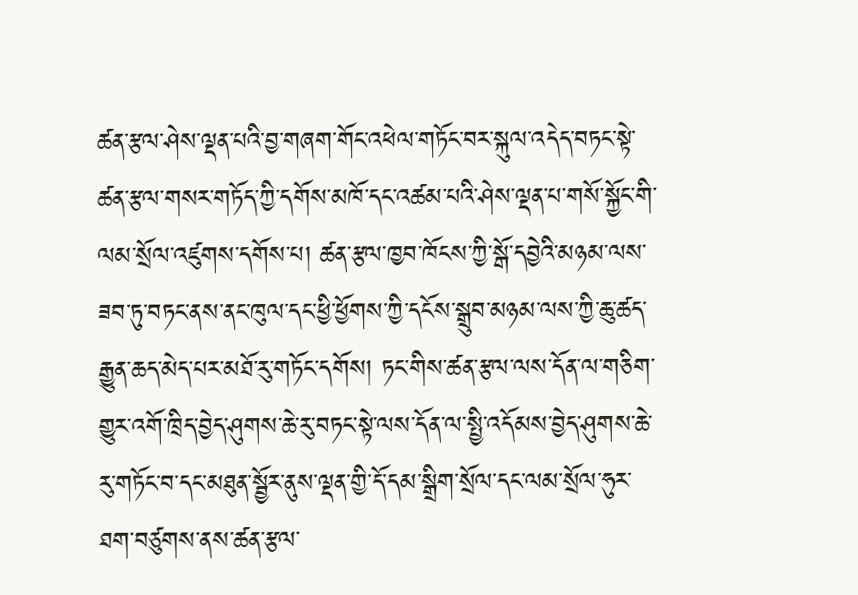ཚན་རྩལ་ཤེས་ལྡན་པའི་བྱ་གཞག་གོང་འཕེལ་གཏོང་བར་སྐུལ་འདེད་བཏང་སྟེ་ཚན་རྩལ་གསར་གཏོད་ཀྱི་དགོས་མཁོ་དང་འཚམ་པའི་ཤེས་ལྡན་པ་གསོ་སྐྱོང་གི་ལམ་སྲོལ་འཛུགས་དགོས་པ། ཚན་རྩལ་ཁྱབ་ཁོངས་ཀྱི་སྒོ་དབྱེའི་མཉམ་ལས་ཟབ་ཏུ་བཏང་ནས་ནང་ཁུལ་དང་ཕྱི་ཕྱོགས་ཀྱི་དངོས་སྒྲུབ་མཉམ་ལས་ཀྱི་ཆུ་ཚད་རྒྱུན་ཆད་མེད་པར་མཐོ་རུ་གཏོང་དགོས། ཏང་གིས་ཚན་རྩལ་ལས་དོན་ལ་གཅིག་གྱུར་འགོ་ཁྲིད་བྱེད་ཤུགས་ཆེ་རུ་བཏང་སྟེ་ལས་དོན་ལ་སྤྱི་འདོམས་བྱེད་ཤུགས་ཆེ་རུ་གཏོང་བ་དང་མཐུན་སྦྱོར་ནུས་ལྡན་གྱི་དོ་དམ་སྒྲིག་སྲོལ་དང་ལམ་སྲོལ་ཧུར་ཐག་བཙུགས་ནས་ཚན་རྩལ་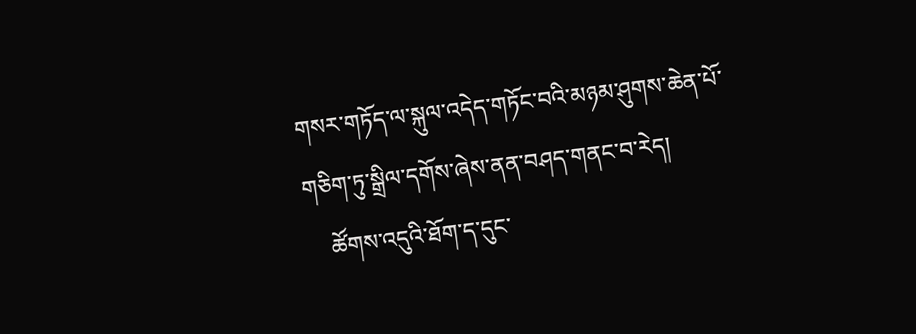གསར་གཏོད་ལ་སྐུལ་འདེད་གཏོང་བའི་མཉམ་ཤུགས་ཆེན་པོ་གཅིག་ཏུ་སྒྲིལ་དགོས་ཞེས་ནན་བཤད་གནང་བ་རེད།
    ཚོགས་འདུའི་ཐོག་ད་དུང་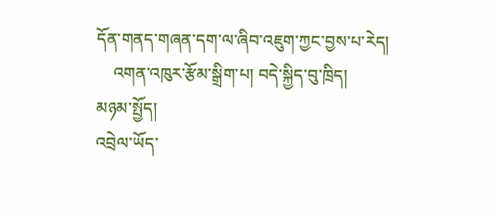དོན་གནད་གཞན་དག་ལ་ཞིབ་འཇུག་ཀྱང་བྱས་པ་རེད།
    འགན་འཁུར་རྩོམ་སྒྲིག་པ། བདེ་སྐྱིད་བུ་ཁྲིད།
མཉམ་སྤྱོད།
འབྲེལ་ཡོད་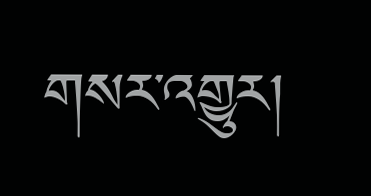གསར་འགྱུར།